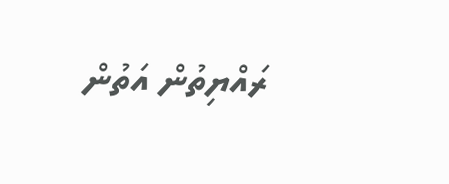ރައްޔިތުން އަތުން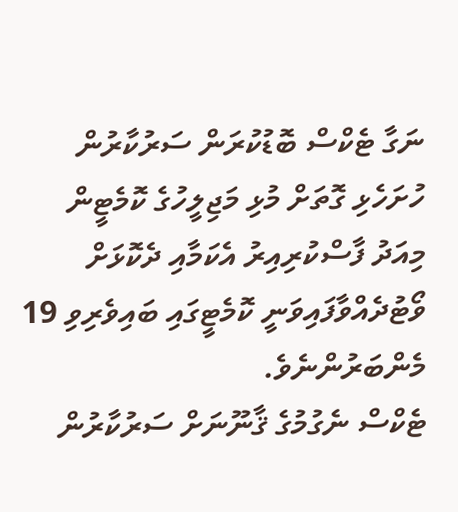ނަގާ ޓެކްސް ބޮޑުކުރަން ސަރުކާރުން ހުށަހެޅި ގޮތަށް މުޅި މަޖިލީހުގެ ކޮމެޓީން މިއަދު ފާސްކުރިއިރު އެކަމާއި ދެކޮޅަށް ވޯޓުދެއްވާފައިވަނީ ކޮމެޓީގައި ބައިވެރިވި 19 މެންބަރުންނެވެ.
ޓެކްސް ނެގުމުގެ ޤާނޫނަށް ސަރުކާރުން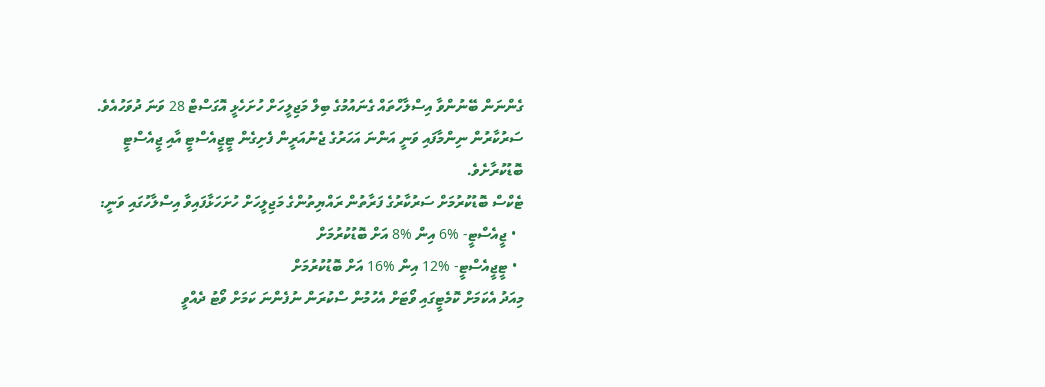ގެންނަން ބޭނުންވާ އިސްލާހްތައް ގެނައުމުގެ ބިލް މަޖިލީހަށް ހުށަހެޅީ އޮގަސްޓް 28 ވަނަ ދުވަހުއެވެ. ސަރުކާރުން ނިންމާފައި ވަނީ އަންނަ އަހަރުގެ ޖެނުއަރީން ފެށިގެން ޓީޖީއެސްޓީ އާއި ޖީއެސްޓީ ބޮޑުކުރާށެވެ.
ޓެކްސް ބޮޑުކުރުމަށް ސަރުކާރުގެ ފަރާތުން ރައްޔިތުންގެ މަޖިލީހަށް ހުށަހަޅާފައިވާ އިސްލާހުގައި ވަނީ:
  • ޖީއެސްޓީ- %6 އިން %8 އަށް ބޮޑުކުރުމަށް
  • ޓީޖީއެސްޓީ- %12 އިން %16 އަށް ބޮޑުކުރުމަށް
މިއަދު އެކަމަށް ކޮމެޓީގައި ވޯޓަށް އެހުމުން ސްކުރަން ނުފެންނަ ކަމަށް ވޯޓު ދެއްވީ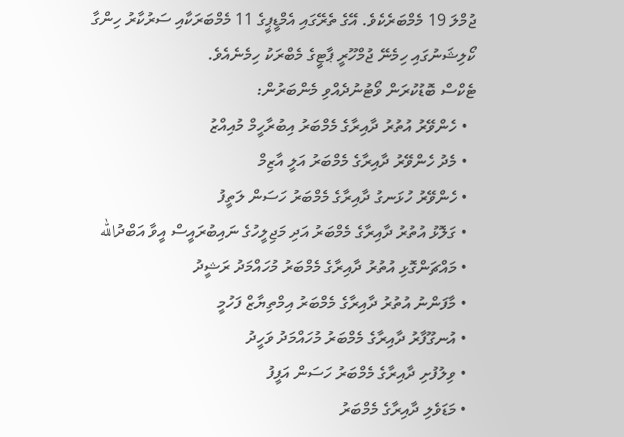ޖުމްލަ 19 މެމްބަރެކެވެ. އޭގެ ތެރޭގައި އެމްޑީޕީގެ 11 މެމްބަރަކާއި ސަރުކާރު ހިންގާ ކޯލިޝަނުގައި ހިމެނޭ ޖުމްހޫރީ ޕާޓީގެ މެބްރަކު ހިމެނެއެވެ.
ޓެކްސް ބޮޑުކުރަން ވޯޓުނުދެއްވި މެންބަރުން:
  • ހެންވޭރު އުތުރު ދާއިރާގެ މެމްބަރު އިބުރާހީމް މުއިއްޒު
  • މެދު ހެންވޭރު ދާއިރާގެ މެމްބަރު އަލީ އާޒިމް
  • ހެންވޭރު ހުޅަނގު ދާއިރާގެ މެމްބަރު ހަސަން ލަތީފު
  • ގަލޮޅު އުތުރު ދާއިރާގެ މެމްބަރު އަދި މަޖިލީހުގެ ނައިބުރައީސް އީވާ އަބްދުالله
  • މައްޗަންގޮޅި އުތުރު ދާއިރާގެ މެމްބަރު މުހައްމަދު ރަޝީދު
  • މާފަންނު އުތުރު ދާއިރާގެ މެމްބަރު އިމްތިޔާޒް ފަހުމީ
  • އުނގޫފާރު ދާއިރާގެ މެމްބަރު މުހައްމަދު ވަހީދު
  • ވިލުފުށި ދާއިރާގެ މެމްބަރު ހަސަން އަފީފު
  • މަޑަވެލި ދާއިރާގެ މެމްބަރު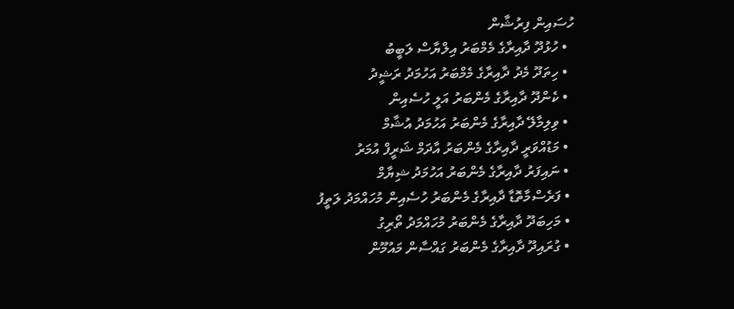ހުސައިން ފިރުޝާން
  • ހުޅުދޫ ދާއިރާގެ މެމްބަރު އިލްޔާސް ލަބީބު
  • ހިތަދޫ މެދު ދާއިރާގެ މެމްބަރު އަހުމަދު ރަޝީދު
  • ކެންދޫ ދާއިރާގެ މެންބަރު އަލީ ހުސެއިން
  • ވިލިމާލޭ ދާއިރާގެ މެންބަރު އަހުމަދު އުޝާމް
  • މަޑުއްވަރީ ދާއިރާގެ މެންބަރު އާދަމް ޝަރީފް އުމަރު
  • ނައިފަރު ދާއިރާގެ މެންބަރު އަހުމަދު ޝިޔާމް
  • ފަރެސްމާތޮޑާ ދާއިރާގެ މެންބަރު ހުސެއިން މުހައްމަދު ލަތީފު
  • މަހިބަދޫ ދާއިރާގެ މެންބަރު މުހައްމަދު ތޯރިގު
  • ގުރައިދޫ ދާއިރާގެ މެންބަރު ގައްސާން މައުމޫން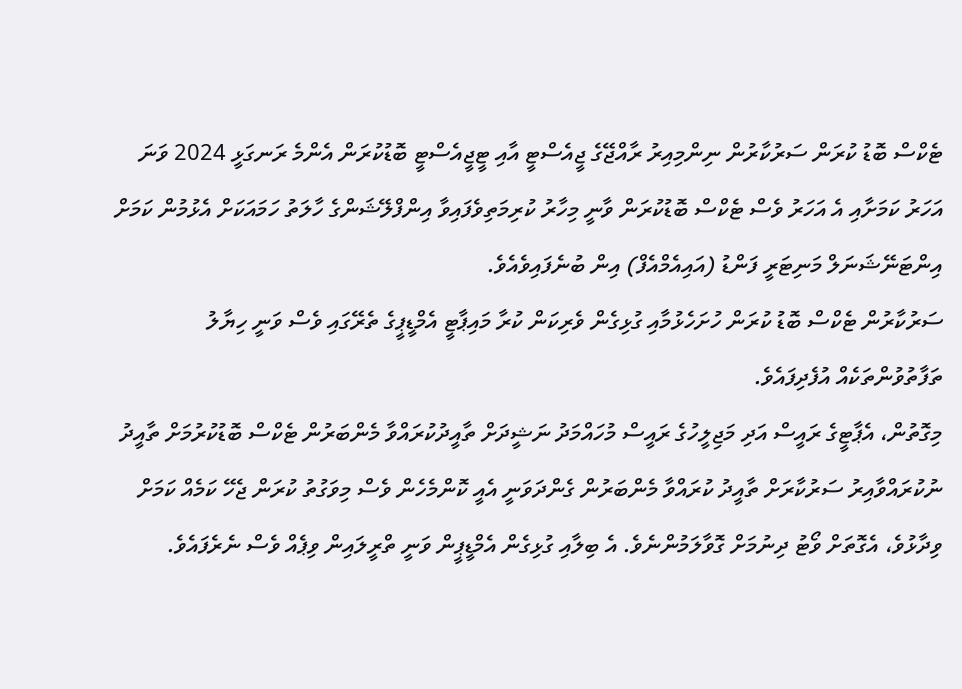ޓެކްސް ބޮޑު ކުރަން ސަރުކާރުން ނިންމިއިރު ރާއްޖޭގެ ޖީއެސްޓީ އާއި ޓީޖީއެސްޓީ ބޮޑުކުރަން އެންމެ ރަނގަޅީ 2024 ވަނަ އަހަރު ކަމަށާއި އެ އަހަރު ވެސް ޓެކްސް ބޮޑުކުރަން ވާނީ މިހާރު ކުރިމަތިވެފައިވާ އިންފްލޭޝަންގެ ހާލަތު ހަމައަކަށް އެޅުމުން ކަމަށް އިންޓަނޭޝަނަލް މަނިޓަރީ ފަންޑު (އައިއެމްއެފް) އިން ބުނެފައިވެއެވެ.
ސަރުކާރުން ޓެކްސް ބޮޑު ކުރަން ހުށަހެޅުމާއި ގުޅިގެން ވެރިކަން ކުރާ މައިޕާޓީ އެމްޑީޕީގެ ތެރޭގައި ވެސް ވަނީ ހިޔާލު ތަފާތުވުންތަކެއް އުފެދިފައެވެ.
މިގޮތުން، އެޕާޓީގެ ރައީސް އަދި މަޖިލީހުގެ ރައީސް މުހައްމަދު ނަޝީދަށް ތާއީދުކުރައްވާ މެންބަރުން ޓެކްސް ބޮޑުކުރުމަށް ތާއީދު ނުކުރައްވާއިރު ސަރުކާރަށް ތާއީދު ކުރައްވާ މެންބަރުން ގެންދަވަނީ އެއީ ކޮންމެހެން ވެސް މިވަގުތު ކުރަން ޖެހޭ ކަމެއް ކަމަށް ވިދާޅުވެ، އެގޮތަށް ވޯޓު ދިނުމަށް ގޮވާލަމުންނެވެ. އެ ބިލާއި ގުޅިގެން އެމްޑީޕީން ވަނީ ތްރީލައިން ވިޕެއް ވެސް ނެރެފައެވެ.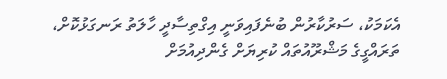އެކަމަކު، ސަރުކާރުން ބުނެފައިވަނީ އިގްތިސާދީ ހާލަތު ރަނގަޅުކޮށް، ތަރައްގީގެ މަޝްރޫއުތައް ކުރިޔަށް ގެންދިއުމަށް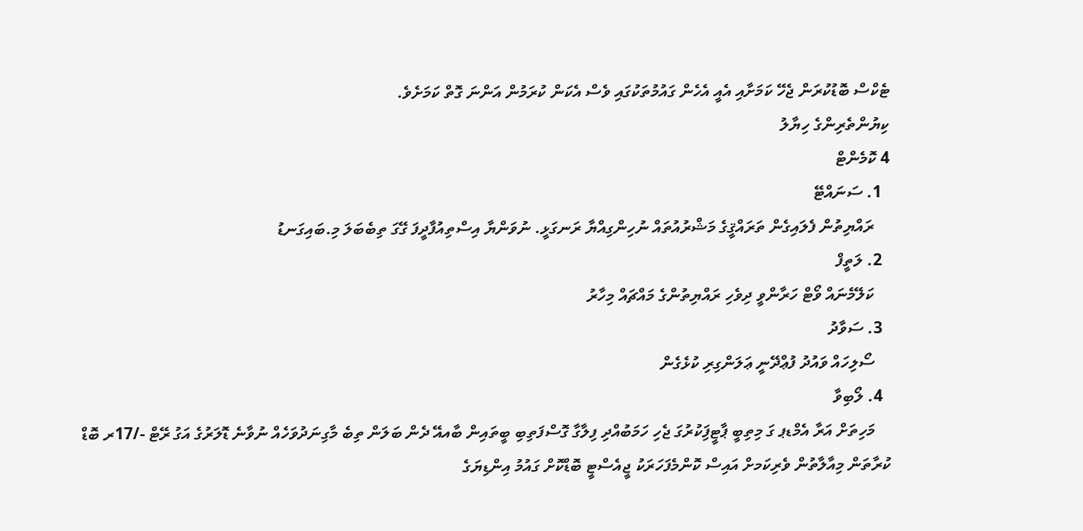ޓެކްސް ބޮޑުކުރަން ޖެހޭ ކަމަށާއި އެއީ އެހެން ގައުމުތަކުގައި ވެސް އެކަން ކުރަމުން އަންނަ ގޮތް ކަމަށެވެ.
ކިޔުންތެރިންގެ ހިޔާލު
4 ކޮމެންޓް
  1. ސަނައްޓޭ
    ރައްޔިތުން ފެލައިގެން ތަރައްޤީގެ މަޝްރުއުތައް ނުހިންގިއްޔާ ރަނގަޅީ. ނުވަންޔާ އިސްތިއުފާދީފަ ގޭގަ ތިބެބަލަ މި.ބައިގަނޑު
  2. ލަތީފް
    ކަލޭމެނައް ވޯޓް ހަރާންވީ ދިވެހި ރައްޔިތުންގެ މައްޗައް މިހާރު
  3. ސަވާދު
    ސޯލިހައް ވައުދު ފުޢްދޭނީ ޢަލަންގިރި ކުޅެގެން
  4. ލޯބިވާ
    މަހިތަށް އަރާ އެމްޑޕ ގަ މިތިބީ ޕާޓީފަިކުރުގަ ޖެހި ހަމަބުއްދި ފިލާގާ ގޮސްފަތިބި ބީތައިން ބާއއޭ ދެން ބަލަން ތިބެ މާގިނަދުވަހެއް ނުވާނެ ޑޮލަރުގެ އަގު ރޭޓް -/17ރ ބޮޑް ކުރާތަން މިއާލާތުން ވެރިކަމށް އައިސް ކޮންމެފަހަރަކު ޖީއެސްޓީ ބޮޑްކޮށް ގައުމު އިންޑިޔަގެ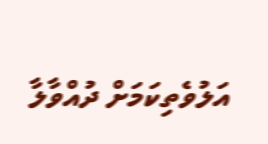އަލުވެތިކަމަށް ދުއްވާލާ